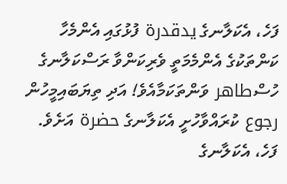ފަހެ، އެކަލާނގެ يدقدرة ފުޅުގައި އެންމެހާ ކަންތަކުގެ އެންމެމަތީ ވެރިކަންވާ ރަސްކަލާނގެ ހުސްطاهر ވަންތަކަމާއެވެ! އަދި ތިޔަބައިމީހުން رجوع ކުރައްވާހުށީ އެކަލާނގެ حضرة އަށެވެ.
ފަހެ، އެކަލާނގެ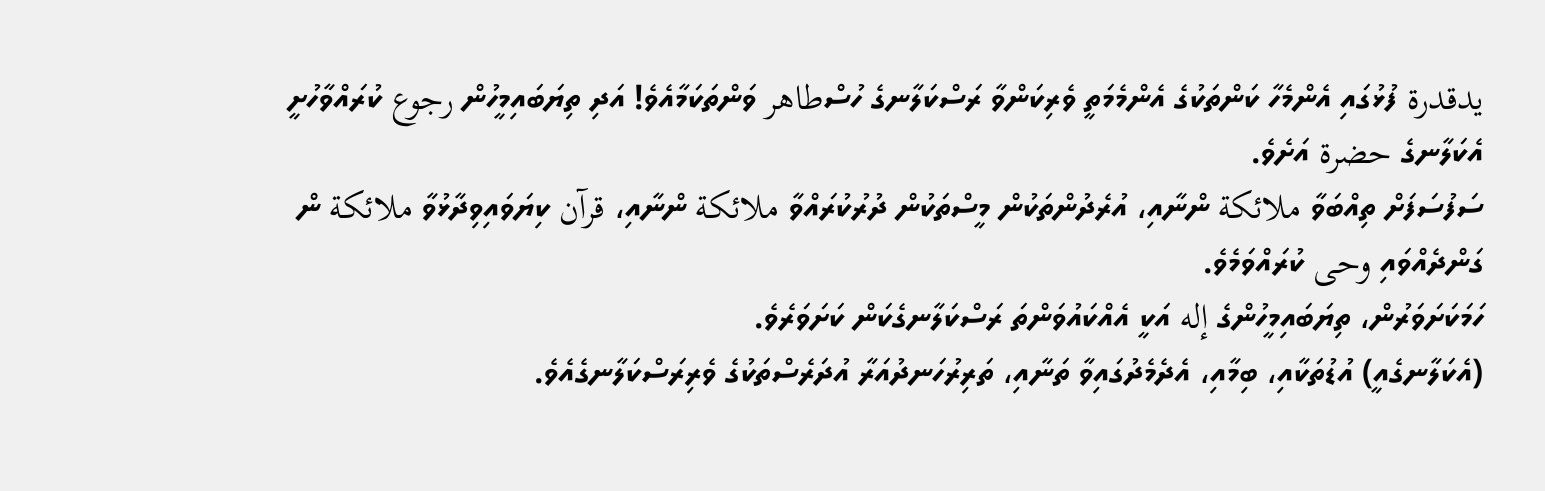يدقدرة ފުޅުގައި އެންމެހާ ކަންތަކުގެ އެންމެމަތީ ވެރިކަންވާ ރަސްކަލާނގެ ހުސްطاهر ވަންތަކަމާއެވެ! އަދި ތިޔަބައިމީހުން رجوع ކުރައްވާހުށީ އެކަލާނގެ حضرة އަށެވެ.
ސަފުސަފަށް ތިއްބަވާ ملائكة ންނާއި، އުރެދުންތަކުން މީސްތަކުން ދުރުކުރައްވާ ملائكة ންނާއި، قرآن ކިޔަވައިވިދާޅުވާ ملائكة ން ގަންދެއްވައި وحى ކުރައްވަމެވެ.
ހަމަކަށަވަރުން، ތިޔަބައިމީހުންގެ إله އަކީ އެއްކައުވަންތަ ރަސްކަލާނގެކަން ކަށަވަރެވެ.
(އެކަލާނގެއީ) އުޑުތަކާއި، ބިމާއި، އެދެމެދުގައިވާ ތަނާއި، ތަރިރުހަނދުއަރާ އުދަރެސްތަކުގެ ވެރިރަސްކަލާނގެއެވެ.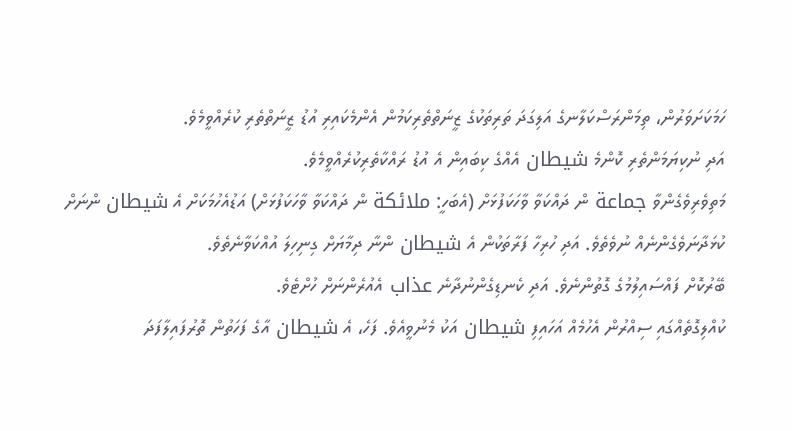ހަމަކަށަވަރުން، ތިމަންރަސްކަލާނގެ އަލިގަދަ ތަރިތަކުގެ ޒީނަތްތެރިކަމުން އެންމެކައިރި އުޑު ޒީނަތްތެރި ކުރެއްވީމެވެ.
އަދި ނުކިޔަމަންތެރި ކޮންމެ شيطان އެއްގެ ކިބައިން އެ އުޑު ރައްކާތެރިކުރެއްވީމެވެ.
މަތިވެރިވެގެންވާ جماعة ން ދައްކަވާ ވާހަކަފުޅަށް (އެބަހީ: ملائكة ން ދައްކަވާ ވާހަކަފުޅަށް) އަޑުއެހުމަކަށް އެ شيطان ންނަށް ކުޅަދާނަވެގެންނެއް ނުވެތެވެ. އަދި ހުރިހާ ފަރާތަކުން އެ شيطان ންނާ ދިމާޔަށް ގިނިހިލަ އުއްކަވާނެތެވެ.
ބޭރުކޮށް ފައްސައިލުމުގެ ގޮތުންނެވެ. އަދި ކެނޑިގެންނުދާނެ عذاب އެއުރެންނަށް ހުށްޓެވެ.
ކުއްލިގޮތެއްގައި ސިއްރުން އެހުމެއް އަހައިފި شيطان އަކު މެނުވީއެވެ. ފަހެ، އެ شيطان އާގެ ފަހަތުން ތޮރުފައިލާފަދަ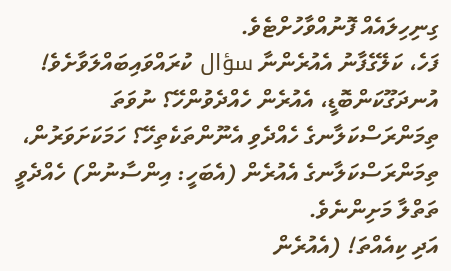ގިނިހިލައެއް ފޮނުއްވާހުށްޓެވެ.
ފަހެ، ކަލޭގެފާނު އެއުރެންނާ سؤال ކުރައްވައިބައްލަވާށެވެ! އުނދަގޫކަންބޮޑީ، އެއުރެން ހެއްދެވުންހޭ؟ ނުވަތަ ތިމަންރަސްކަލާނގެ ހެއްދެވި އެނޫންތަކެތިހޭ؟ ހަމަކަށަވަރުން، ތިމަންރަސްކަލާނގެ އެއުރެން (އެބަހީ: އިންސާނުން) ހެއްދެވީ ތަތްލާ މަށިންނެވެ.
އަދި ކިއެއްތަ! (އެއުރެން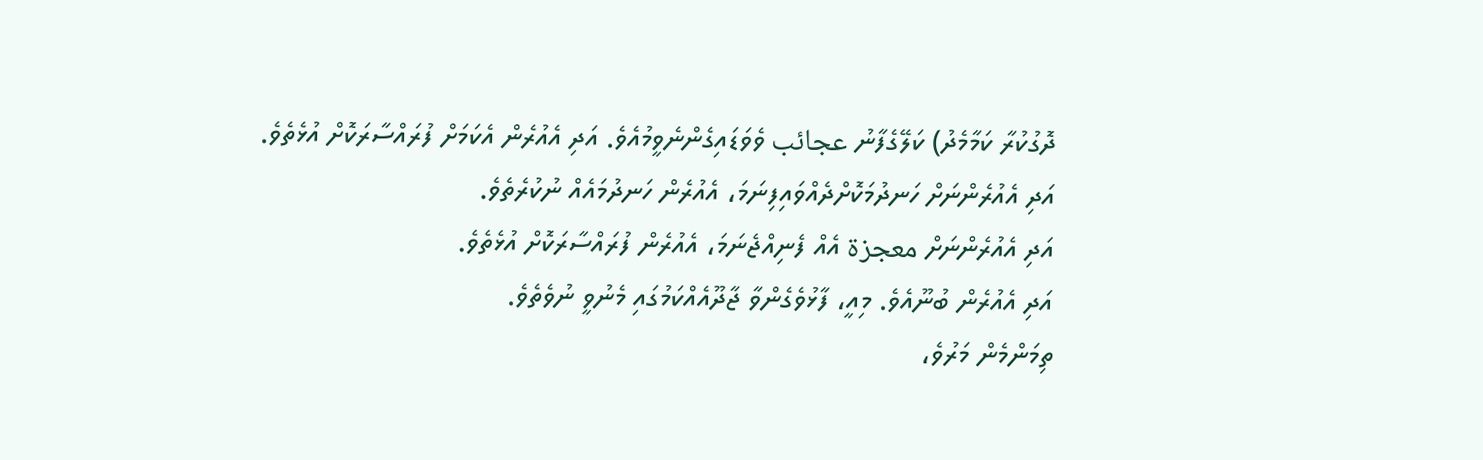ދޮގުކުރާ ކަމާމެދު) ކަލޭގެފާނު عجائب ވެވަޑައިގެންނެވީމުއެވެ. އަދި އެއުރެން އެކަމަށް ފުރައްސާރަކޮށް އުޅެތެވެ.
އަދި އެއުރެންނަށް ހަނދުމަކޮށްދެއްވައިފިނަމަ، އެއުރެން ހަނދުމައެއް ނުކުރެތެވެ.
އަދި އެއުރެންނަށް معجزة އެއް ފެނިއްޖެނަމަ، އެއުރެން ފުރައްސާރަކޮށް އުޅެތެވެ.
އަދި އެއުރެން ބުނޫއެވެ. މިއީ، ފާޅުވެގެންވާ ޖާދޫއެއްކަމުގައި މެނުވީ ނުވެތެވެ.
ތިމަންމެން މަރުވެ،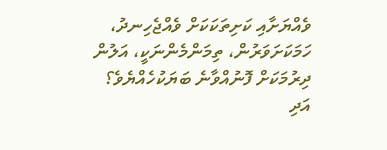ވެއްޔަށާއި ކަށިތަކަކަށް ވެއްޖެހިނދު، ހަމަކަށަވަރުން، ތިމަންމެންނަކީ، އަލުން ދިރުމަކަށް ފޮނުއްވާނެ ބަޔަކުހެއްޔެވެ؟
އަދި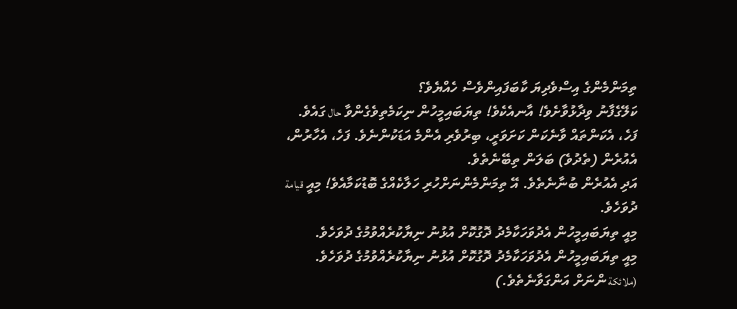ތިމަންމެންގެ އިސްވެދިޔަ ކާބަފައިންވެސް ހެއްޔެވެ؟
ކަލޭގެފާނު ވިދާޅުވާށެވެ! އާނއެކެވެ! ތިޔަބައިމީހުން ނިކަމެތިވެގެންވާ حال ގައެވެ.
ފަހެ، އެކަންތައް ވާނެކަން ކަށަވަރީ، ބިރުވެރި އެންމެ އަޑަކުންނެވެ. ފަހެ، އެހާރުން، އެއުރެން (ތެދުވެ) ބަލަން ތިބޭނެތެވެ.
އަދި އެއުރެން ބުނާނެތެވެ. އޭ ތިމަންމެންނަށްހުރި ހަލާކެއްގެ ބޮޑުކަމާއެވެ! މިއީ قيامة ދުވަހެވެ.
މިއީ ތިޔަބައިމީހުން އެދުވަހަކާމެދު ދޮގުކޮށް އުޅުނު ނިޔާކުރެއްވުމުގެ ދުވަހެވެ.
މިއީ ތިޔަބައިމީހުން އެދުވަހަކާމެދު ދޮގުކޮށް އުޅުނު ނިޔާކުރެއްވުމުގެ ދުވަހެވެ.
(ملائكة ންނަށް އަންގަވާނެތެވެ.)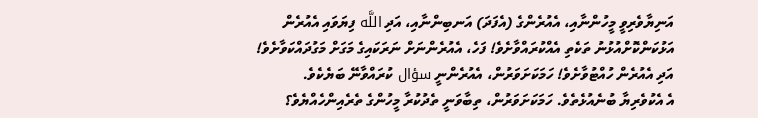އަނިޔާވެރިވީ މީހުންނާއި، އެއުރެންގެ (އެފަދަ) އަނބިންނާއި، އަދި اللَّه ފިޔަވައި އެއުރެން އަޅުކަންކޮށްއުޅުނު ތަކެތި އެއްކުރައްވާށެވެ! ފަހެ، އެއުރެންނަށް ނަރަކައިގެ މަގަށް މަގުދައްކަވާށެވެ!
އަދި އެއުރެން ހުއްޓުވާށެވެ! ހަމަކަށަވަރުން، އެއުރެންނީ سؤال ކުރައްވާނޭ ބަޔެކެވެ.
އެ އެކުވެރިޔާ ބުނެއުޅެތެވެ. ހަމަކަށަވަރުން، ތިބާވަނީ ތެދުކުރާ މީހުންގެ ތެރެއިންހެއްޔެވެ؟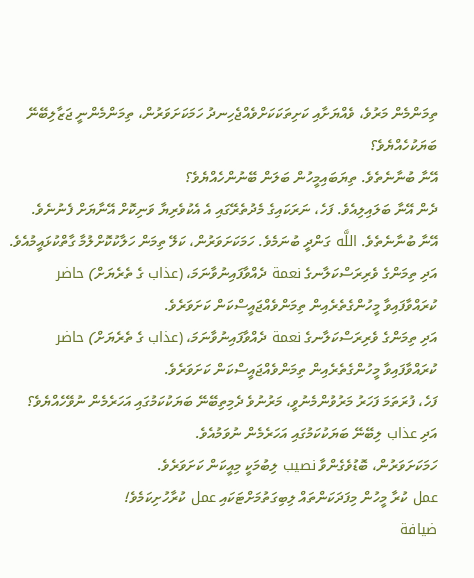ތިމަންމެން މަރުވެ، ވެއްޔަށާއި ކަށިތަކަކަށްވެއްޖެހިނދު ހަމަކަށަވަރުން، ތިމަންމެންނީ ޖަޒާލިބޭނޭ ބަޔަކުހެއްޔެވެ؟
އޭނާ ބުނާނެތެވެ. ތިޔަބައިމީހުން ބަލަން ބޭނުންހެއްޔެވެ؟
ދެން އޭނާ ބަލައިލިއެވެ. ފަހެ، ނަރަކައިގެ މެދުތެރޭގައި އެ އެކުވެރިޔާ ވަނިކޮށް އޭނާޔަށް ފެނުނެވެ.
އޭނާ ބުނާނެތެވެ. اللَّه ގަންދީ ބުނަމެވެ. ހަމަކަށަވަރުން، ކަލޭ ތިމަން ހަލާކުކޮށްލުމާ ގާތްކުޅައީމުއެވެ.
އަދި ތިމަންގެ ވެރިރަސްކަލާނގެ نعمة ދެއްވާފައިނުވާނަމަ، (عذاب ގެ ތެރެޔަށް) حاضر ކުރައްވާފައިވާ މީހުންގެތެރެއިން ތިމަންވެއްޖައީސްކަން ކަށަވަރެވެ.
އަދި ތިމަންގެ ވެރިރަސްކަލާނގެ نعمة ދެއްވާފައިނުވާނަމަ، (عذاب ގެ ތެރެޔަށް) حاضر ކުރައްވާފައިވާ މީހުންގެތެރެއިން ތިމަންވެއްޖައީސްކަން ކަށަވަރެވެ.
ފަހެ، ފުރަތަމަ ފަހަރު މަރުވުންމެނުވީ، މަރުނުވެ ދެމިތިބޭނޭ ބަޔަކުކަމުގައި އަހަރެމެން ނުވޭހެއްޔެވެ؟ އަދި عذاب ލިބޭނޭ ބަޔަކުކަމުގައި އަހަރެމެން ނުވަމުއެވެ.
ހަމަކަށަވަރުން، ބޮޑުވެގެންވާ نصيب ލިބުމަކީ މިއީކަން ކަށަވަރެވެ.
عمل ކުރާ މީހުން މިފަދަކަންތައް ލިބިގަތުމަށްޓަކައި عمل ކުރާހުށިކަމެވެ!
ضيافة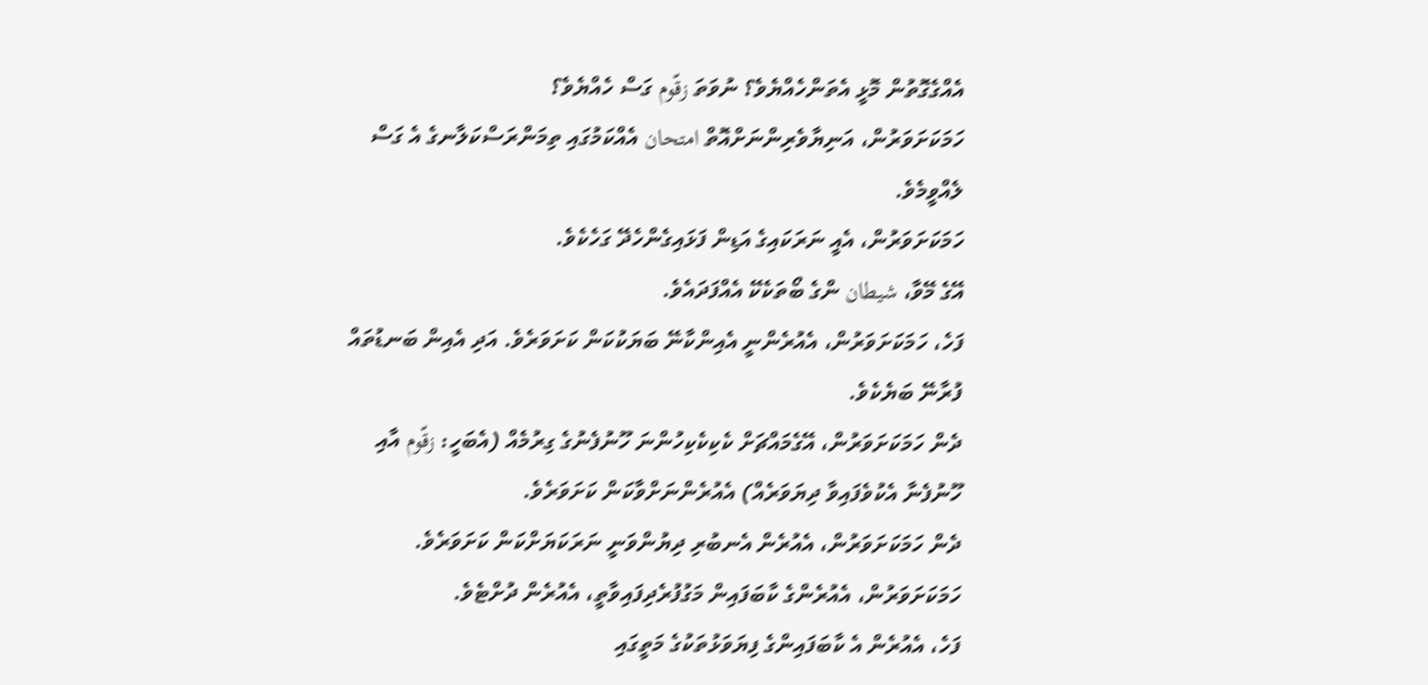އެއްގެގޮތުން މޮޅީ އެތަންހެއްޔެވެ؟ ނުވަތަ زقّوم ގަސް ހެއްޔެވެ؟
ހަމަކަށަވަރުން، އަނިޔާވެރިންނަށްއޮތް امتحان އެއްކަމުގައި ތިމަންރަސްކަލާނގެ އެ ގަސް ލެއްވީމެވެ.
ހަމަކަށަވަރުން، އެއީ ނަރަކައިގެ އަޑިން ފަޅައިގެންހެދޭ ގަހެކެވެ.
އޭގެ މޭވާ، شيطان ންގެ ބޯތަކެކޭ އެއްފަދައެވެ.
ފަހެ، ހަމަކަށަވަރުން، އެއުރެންނީ އެއިންކާނޭ ބަޔަކުކަން ކަށަވަރެވެ. އަދި އެއިން ބަނޑުތައް ފުރާނޭ ބަޔެކެވެ.
ދެން ހަމަކަށަވަރުން، އޭގެމައްޗަށް ކެކިކެކިހުންނަ ހޫނުފެނުގެ ގިރުމެއް (އެބަހީ: زقّوم އާއި ހޫނުފެނާ އެކުވެފައިވާ ދިޔަވަރެއް) އެއުރެންނަށްވާކަން ކަށަވަރެވެ.
ދެން ހަމަކަށަވަރުން، އެއުރެން އެނބުރި ދިޔުންވަނީ ނަރަކަޔަށްކަން ކަށަވަރެވެ.
ހަމަކަށަވަރުން، އެއުރެންގެ ކާބަފައިން މަގުފުރެދިފައިވާތީ، އެއުރެން ދުށްޓެވެ.
ފަހެ، އެއުރެން އެ ކާބަފައިންގެ ފިޔަވަޅުތަކުގެ މަތީގައި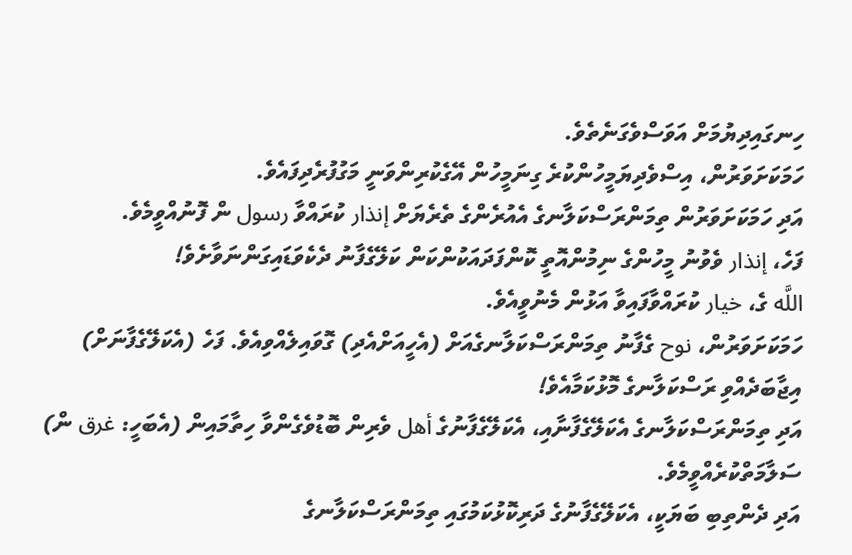ހިނގައިދިޔުމަށް އަވަސްވެގަނެތެވެ.
ހަމަކަށަވަރުން، އިސްވެދިޔަމީހުންކުރެ ގިނަމީހުން އޭގެކުރިންވަނީ މަގުފުރެދިފައެވެ.
އަދި ހަމަކަށަވަރުން ތިމަންރަސްކަލާނގެ އެއުރެންގެ ތެރެޔަށް إنذار ކުރައްވާ رسول ން ފޮނުއްވީމެވެ.
ފަހެ، إنذار ވެވުނު މީހުންގެ ނިމުންއޮތީ ކޮންފަދައަކުންކަން ކަލޭގެފާނު ދެކެވަޑައިގަންނަވާށެވެ!
اللَّه ގެ، خيار ކުރައްވާފައިވާ އަޅުން މެނުވީއެވެ.
ހަމަކަށަވަރުން، نوح ގެފާނު ތިމަންރަސްކަލާނގެއަށް (އެހީއަށްއެދި) ގޮވައިލެއްވިއެވެ. ފަހެ (އެކަލޭގެފާނަށް) އިޖާބަދެއްވި ރަސްކަލާނގެ މޮޅުކަމާއެވެ!
އަދި ތިމަންރަސްކަލާނގެ އެކަލޭގެފާނާއި، އެކަލޭގެފާނުގެ أهل ވެރިން ބޮޑުވެގެންވާ ހިތާމައިން (އެބަހީ: غرق ން) ސަލާމަތްކުރެއްވީމެވެ.
އަދި ދެންތިބި ބަޔަކީ، އެކަލޭގެފާނުގެ ދަރިކޮޅުކަމުގައި ތިމަންރަސްކަލާނގެ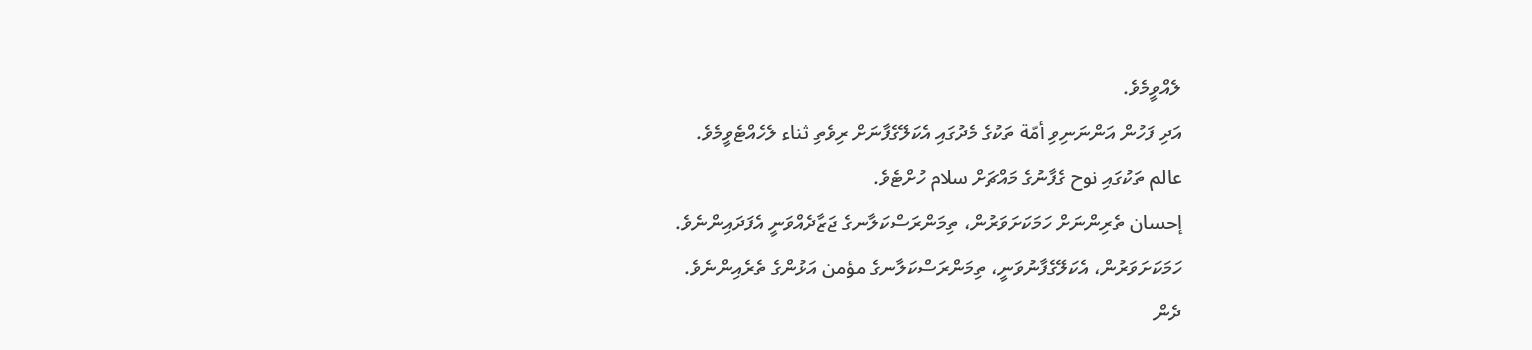ލެއްވީމެވެ.
އަދި ފަހުން އަންނަނިވި أمّة ތަކުގެ މެދުގައި އެކަލޭގެފާނަށް ރިވެތި ثناء ލެހެއްޓެވީމެވެ.
عالم ތަކުގައި نوح ގެފާނުގެ މައްޗަށް سلام ހުށްޓެވެ.
إحسان ތެރިންނަށް ހަމަކަށަވަރުން، ތިމަންރަސްކަލާނގެ ޖަޒާދެއްވަނީ އެފަދައިންނެވެ.
ހަމަކަށަވަރުން، އެކަލޭގެފާނުވަނީ، ތިމަންރަސްކަލާނގެ مؤمن އަޅުންގެ ތެރެއިންނެވެ.
ދެން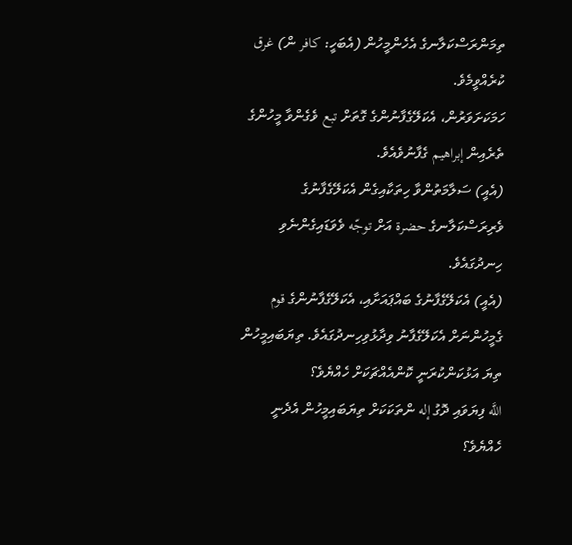ތިމަންރަސްކަލާނގެ އެހެންމީހުން (އެބަހީ: كافر ން) غرق ކުރެއްވީމެވެ.
ހަމަކަށަވަރުން، އެކަލޭގެފާނުންގެ ގޮތަށް تبع ވެގެންވާ މީހުންގެ ތެރެއިން إبراهيم ގެފާނުވެއެވެ.
(އެއީ) ސަލާމަތުންވާ ހިތަކާއިގެން އެކަލޭގެފާނުގެ ވެރިރަސްކަލާނގެ حضرة އަށް توجّه ވެވަޑައިގެންނެވި ހިނދުގައެވެ.
(އެއީ) އެކަލޭގެފާނުގެ ބައްޕައަށާއި، އެކަލޭގެފާނުންގެ قوم ގެމީހުންނަށް އެކަލޭގެފާނު ވިދާޅުވިހިނދުގައެވެ. ތިޔަބައިމީހުން ތިޔަ އަޅުކަންކުރަނީ ކޮންއެއްޗަކަށް ހެއްޔެވެ؟
اللَّه ފިޔަވައި ދޮގު إله ންތަކަކަށް ތިޔަބައިމީހުން އެދެނީ ހެއްޔެވެ؟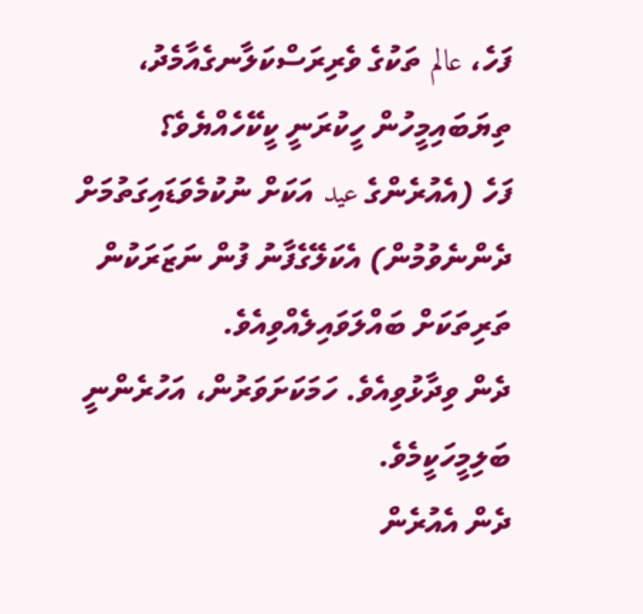ފަހެ، عالم ތަކުގެ ވެރިރަސްކަލާނގެއާމެދު، ތިޔަބައިމީހުން ހީކުރަނީ ކީކޭހެއްޔެވެ؟
ފަހެ (އެއުރެންގެ عيد އަކަށް ނުކުމެވަޑައިގަތުމަށް ދެންނެވުމުން) އެކަލޭގެފާނު ފުން ނަޒަރަކުން ތަރިތަކަށް ބައްލަވައިލެއްވިއެވެ.
ދެން ވިދާޅުވިއެވެ. ހަމަކަށަވަރުން، އަހުރެންނީ ބަލިމީހަކީމެވެ.
ދެން އެއުރެން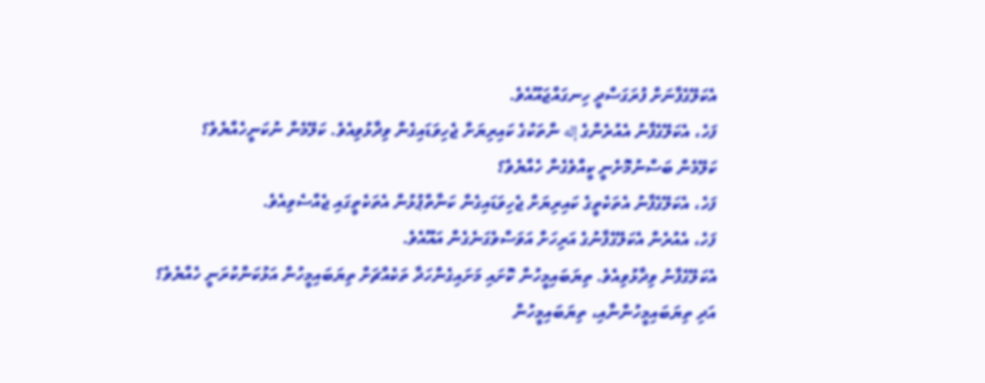އެކަލޭގެފާނަށް ފުރަގަސްދީ ހިނގައްޖައޫއެވެ.
ފަހެ، އެކަލޭގެފާނު އެއުރެންގެ إله ންތަކުގެ ކައިރިޔަށް ޖެހިވަޑައިގެން ވިދާޅުވިއެވެ. ކަލޭމެން ނުކަނީހެއްޔެވެ؟
ކަލޭމެން ބަސްނުމޮށެނީ ކީއްވެގެން ހެއްޔެވެ؟
ފަހެ، އެކަލޭގެފާނު އެތަކެތީގެ ކައިރިޔަށް ޖެހިވަޑައިގެން ކަނާތްޕުޅުން އެތަކެތީގައި ޖެއްސެވިއެވެ.
ފަހެ، އެއުރެން އެކަލޭގެފާނުގެ އަރިހަށް އަވަސްވެގަނެގެން އައޫއެވެ.
އެކަލޭގެފާނު ވިދާޅުވިއެވެ. ތިޔަބައިމީހުން ކޮށައި މަށައިގެންހަދާ ތަކެއްޗަށް ތިޔަބައިމީހުން އަޅުކަންކުރަނީ ހެއްޔެވެ؟
އަދި ތިޔަބައިމީހުންނާއި، ތިޔަބައިމީހުން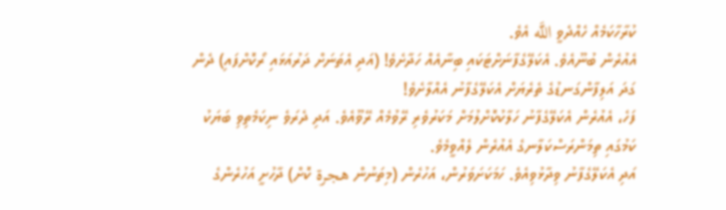ކުރާހާކަމެއް ހެއްދެވީ اللَّه އެވެ.
އެއުރެން ބުނޫއެވެ. އެކަލޭގެފާނަށްޓަކައި ބިނާއެއް ހަދާށެވެ! (އަދި އެތަނަށް ދަރުއަޅައި ރޯކޮށްފައި) ދެން ގަދަ އަލިފާންގަނޑުގެ ތެރެޔަށް އެކަލޭގެފާނު އެއްލާށެވެ!
ފަހެ، އެއުރެން އެކަލޭގެފާނު ހަލާކުކޮށްލުމަށް މަކަރުވެރި ރޭވުމެއް ރޭވޫއެވެ. އަދި ދެރަވެ ނިކަމެތިވި ބަޔަކު ކަމުގައި ތިމަންރަސްކަލާނގެ އެއުރެން ލެއްވީމެވެ.
އަދި އެކަލޭގެފާނު ވިދާޅުވިއެވެ. ހަމަކަށަވަރުން، އަހުރެން (މިތަނުން هجرة ކޮށް) ދާހުށީ އަހުރެންގެ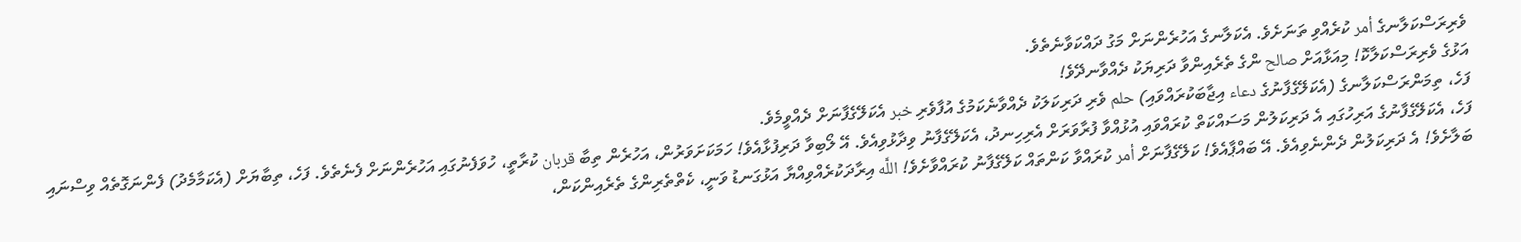ވެރިރަސްކަލާނގެ أمر ކުރެއްވި ތަނަށެވެ. އެކަލާނގެ އަހުރެންނަށް މަގު ދައްކަވާނެތެވެ.
އަޅުގެ ވެރިރަސްކަލާކޮ! މިއަޅާއަށް صالح ންގެ ތެރެއިންވާ ދަރިޔަކު ދެއްވާނދޭވެ!
ފަހެ، ތިމަންރަސްކަލާނގެ (އެކަލޭގެފާނުގެ دعاء އިޖާބަކުރައްވައި) حلم ވެރި ދަރިކަލަކު ދެއްވާނެކަމުގެ އުފާވެރި خبر އެކަލޭގެފާނަށް ދެއްވީމެވެ.
ފަހެ، އެކަލޭގެފާނުގެ އަރިހުގައި އެ ދަރިކަލުން މަސައްކަތް ކުރައްވައި އުޅުއްވާ ފުރާވަރަށް އެރިހިނދު، އެކަލޭގެފާނު ވިދާޅުވިއެވެ. އޭ ލޯބިވާ ދަރިފުޅާއެވެ! ހަމަކަށަވަރުން، އަހުރެން ތިބާ قربان ކުރާތީ، ހުވަފެނުގައި އަހުރެންނަށް ފެނެތެވެ. ފަހެ، ތިބާޔަށް (އެކަމާމެދު) ފެންނަގޮތެއް ވިސްނައި ބަލާށެވެ! އެ ދަރިކަލުން ދެންނެވިއެވެ. އޭ ބައްޕާއެވެ! ކަލޭގެފާނަށް أمر ކުރައްވާ ކަންތައް ކަލޭގެފާނު ކުރައްވާށެވެ! اللَّه އިރާދަކުރެއްވިއްޔާ އަޅުގަނޑު ވަނީ، ކެތްތެރިންގެ ތެރެއިންކަން،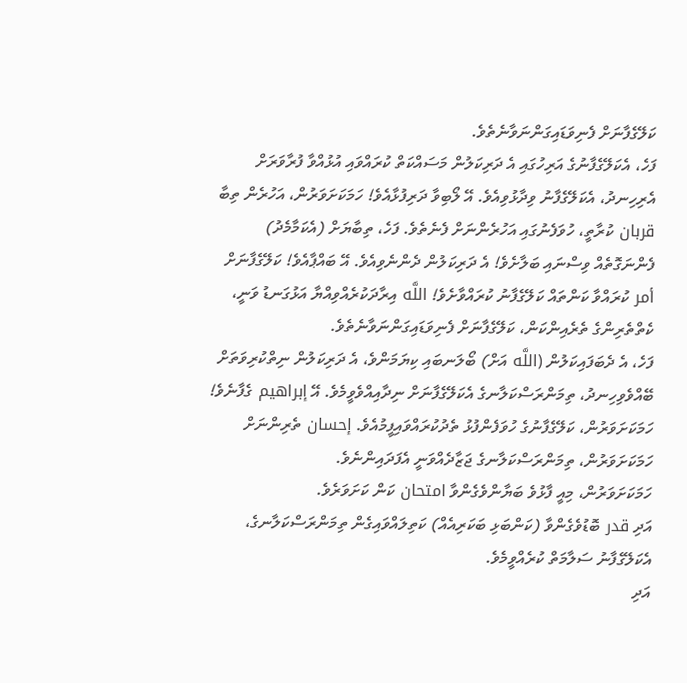ކަލޭގެފާނަށް ފެނިވަޑައިގަންނަވާނެތެވެ.
ފަހެ، އެކަލޭގެފާނުގެ އަރިހުގައި އެ ދަރިކަލުން މަސައްކަތް ކުރައްވައި އުޅުއްވާ ފުރާވަރަށް އެރިހިނދު، އެކަލޭގެފާނު ވިދާޅުވިއެވެ. އޭ ލޯބިވާ ދަރިފުޅާއެވެ! ހަމަކަށަވަރުން، އަހުރެން ތިބާ قربان ކުރާތީ، ހުވަފެނުގައި އަހުރެންނަށް ފެނެތެވެ. ފަހެ، ތިބާޔަށް (އެކަމާމެދު) ފެންނަގޮތެއް ވިސްނައި ބަލާށެވެ! އެ ދަރިކަލުން ދެންނެވިއެވެ. އޭ ބައްޕާއެވެ! ކަލޭގެފާނަށް أمر ކުރައްވާ ކަންތައް ކަލޭގެފާނު ކުރައްވާށެވެ! اللَّه އިރާދަކުރެއްވިއްޔާ އަޅުގަނޑު ވަނީ، ކެތްތެރިންގެ ތެރެއިންކަން، ކަލޭގެފާނަށް ފެނިވަޑައިގަންނަވާނެތެވެ.
ފަހެ، އެ ދެބަފައިކަލުން (اللَّه އަށް) ބޯލަނބައި ކިޔަމަންވެ، އެ ދަރިކަލުން ނިތްކުރިވަތަށް ބޭއްވެވިހިނދު، ތިމަންރަސްކަލާނގެ އެކަލޭގެފާނަށް ނިދާއިއްވެވީމެވެ. އޭ إبراهيم ގެފާނެވެ!
ހަމަކަށަވަރުން، ކަލޭގެފާނުގެ ހުވަފެންފުޅު ތެދުކުރައްވައިފީމުއެވެ. إحسان ތެރިންނަށް ހަމަކަށަވަރުން، ތިމަންރަސްކަލާނގެ ޖަޒާދެއްވަނީ އެފަދައިންނެވެ.
ހަމަކަށަވަރުން، މިއީ ފާޅުވެ ބަޔާންވެގެންވާ امتحان ކަން ކަށަވަރެވެ.
އަދި قدر ބޮޑުވެގެންވާ (ކަންބަޅި ބަކަރިއެއް) ކަތިލައްވައިގެން ތިމަންރަސްކަލާނގެ، އެކަލޭގެފާނު ސަލާމަތް ކުރެއްވީމެވެ.
އަދި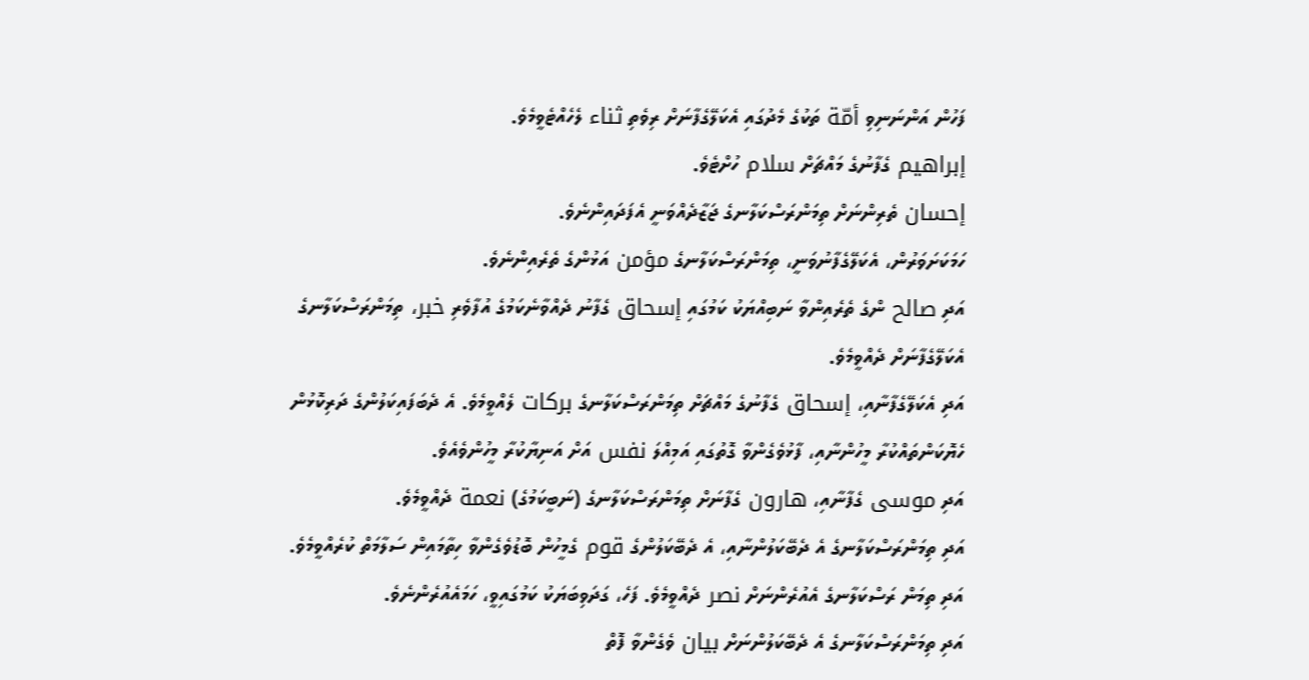ފަހުން އަންނަނިވި أمّة ތަކުގެ މެދުގައި އެކަލޭގެފާނަށް ރިވެތި ثناء ލެހެއްޓެވީމެވެ.
إبراهيم ގެފާނުގެ މައްޗަށް سلام ހުށްޓެވެ.
إحسان ތެރިންނަށް ތިމަންރަސްކަލާނގެ ޖަޒާދެއްވަނީ އެފަދައިންނެވެ.
ހަމަކަށަވަރުން، އެކަލޭގެފާނުވަނީ، ތިމަންރަސްކަލާނގެ مؤمن އަޅުންގެ ތެރެއިންނެވެ.
އަދި صالح ންގެ ތެރެއިންވާ ނަބިއްޔަކު ކަމުގައި إسحاق ގެފާނު ދެއްވާނެކަމުގެ އުފާވެރި خبر، ތިމަންރަސްކަލާނގެ އެކަލޭގެފާނަށް ދެއްވީމެވެ.
އަދި އެކަލޭގެފާނާއި، إسحاق ގެފާނުގެ މައްޗަށް ތިމަންރަސްކަލާނގެ بركات ލެއްވީމެވެ. އެ ދެބަފައިކަލުންގެ ދަރިކޮޅުން ހެޔޮކަންތައްކުރާ މީހުންނާއި، ފާޅުވެގެންވާ ގޮތުގައި އަމިއްލަ نفس އަށް އަނިޔާކުރާ މީހުންވެއެވެ.
އަދި موسى ގެފާނާއި، هارون ގެފާނަށް ތިމަންރަސްކަލާނގެ (ނަބީކަމުގެ) نعمة ދެއްވީމެވެ.
އަދި ތިމަންރަސްކަލާނގެ އެ ދެބޭކަލުންނާއި، އެ ދެބޭކަލުންގެ قوم ގެމީހުން ބޮޑުވެގެންވާ ހިތާމައިން ސަލާމަތް ކުރެއްވީމެވެ.
އަދި ތިމަން ރަސްކަލާނގެ އެއުރެންނަށް نصر ދެއްވީމެވެ. ފަހެ، ގަދަވިބަޔަކު ކަމުގައިވީ، ހަމައެއުރެންނެވެ.
އަދި ތިމަންރަސްކަލާނގެ އެ ދެބޭކަލުންނަށް بيان ވެގެންވާ ފޮތް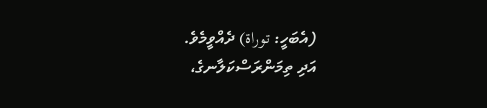(އެބަހީ: توراة) ދެއްވީމެވެ.
އަދި ތިމަންރަސްކަލާނގެ،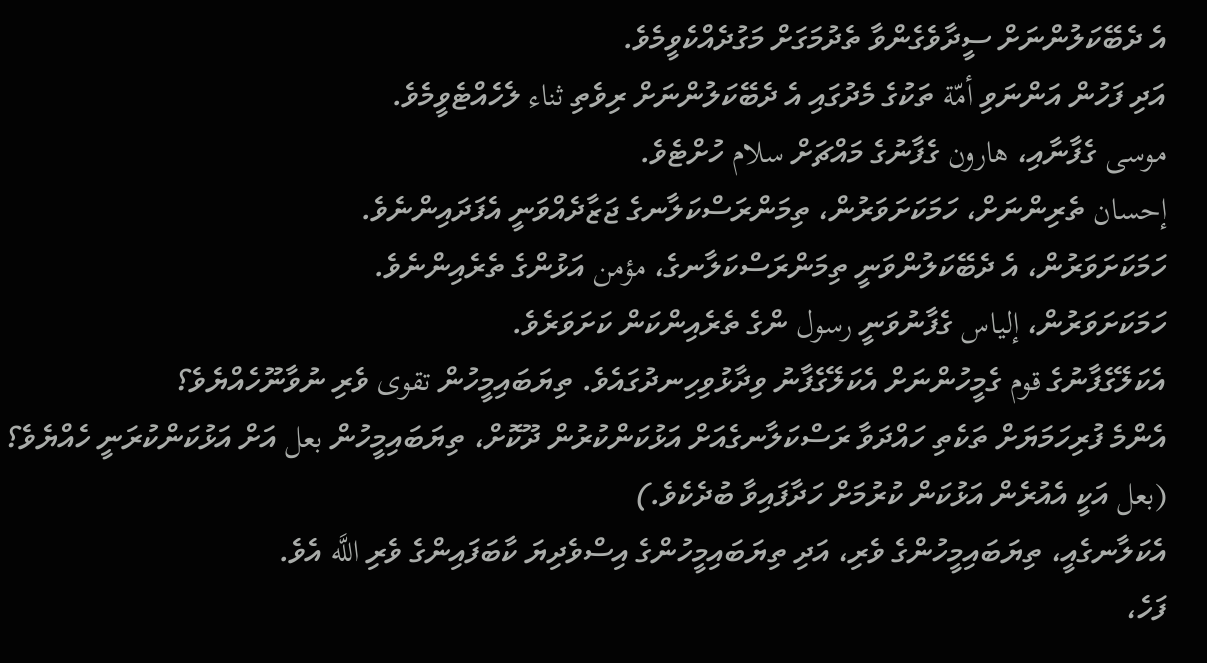އެ ދެބޭކަލުންނަށް ސީދާވެގެންވާ ތެދުމަގަށް މަގުދެއްކެވީމެވެ.
އަދި ފަހުން އަންނަވި أمّة ތަކުގެ މެދުގައި އެ ދެބޭކަލުންނަށް ރިވެތި ثناء ލެހެއްޓެވީމެވެ.
موسى ގެފާނާއި، هارون ގެފާނުގެ މައްޗަށް سلام ހުށްޓެވެ.
إحسان ތެރިންނަށް، ހަމަކަށަވަރުން، ތިމަންރަސްކަލާނގެ ޖަޒާދެއްވަނީ އެފަދައިންނެވެ.
ހަމަކަށަވަރުން، އެ ދެބޭކަލުންވަނީ ތިމަންރަސްކަލާނގެ، مؤمن އަޅުންގެ ތެރެއިންނެވެ.
ހަމަކަށަވަރުން، إلياس ގެފާނުވަނީ رسول ންގެ ތެރެއިންކަން ކަށަވަރެވެ.
އެކަލޭގެފާނުގެ قوم ގެމީހުންނަށް އެކަލޭގެފާނު ވިދާޅުވިހިނދުގައެވެ. ތިޔަބައިމީހުން تقوى ވެރި ނުވާނޫހެއްޔެވެ؟
އެންމެ ފުރިހަމަޔަށް ތަކެތި ހައްދަވާ ރަސްކަލާނގެއަށް އަޅުކަންކުރުން ދޫކޮށް، ތިޔަބައިމީހުން بعل އަށް އަޅުކަންކުރަނީ ހެއްޔެވެ؟ (بعل އަކީ އެއުރެން އަޅުކަން ކުރުމަށް ހަދާފައިވާ ބުދެކެވެ.)
އެކަލާނގެއީ، ތިޔަބައިމީހުންގެ ވެރި، އަދި ތިޔަބައިމީހުންގެ އިސްވެދިޔަ ކާބަފައިންގެ ވެރި اللَّه އެވެ.
ފަހެ،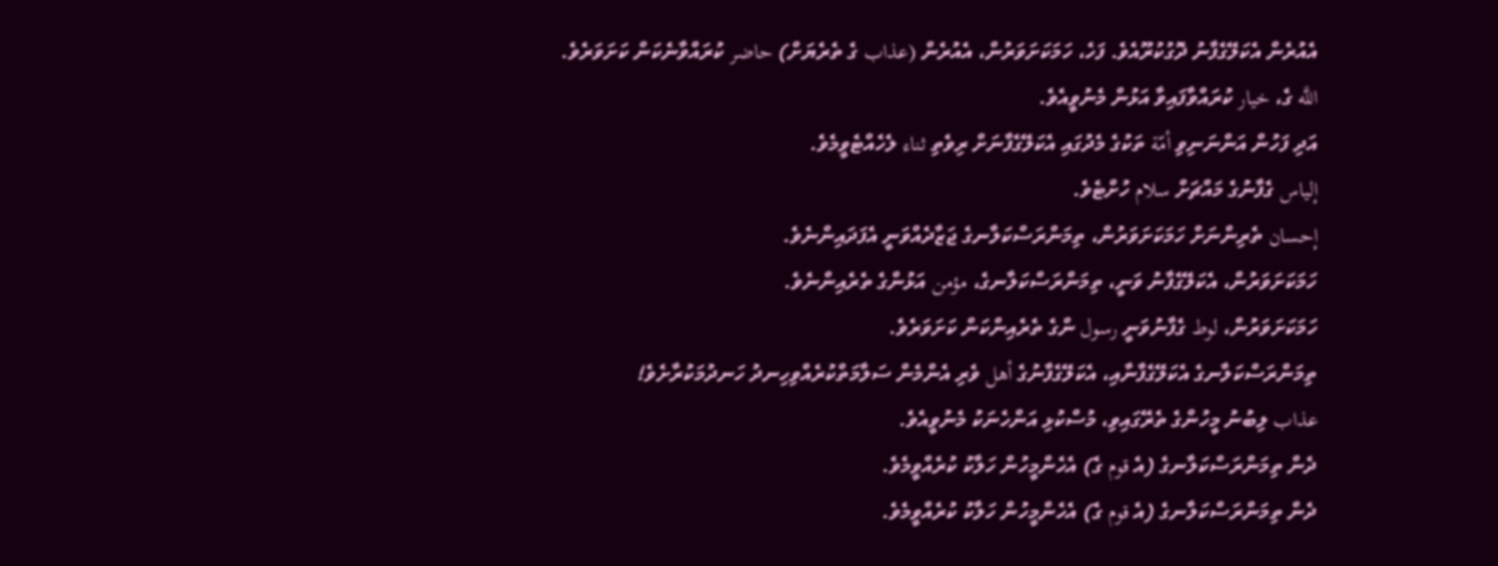އެއުރެން އެކަލޭގެފާނު ދޮގުކުރޫއެވެ. ފަހެ، ހަމަކަށަވަރުން، އެއުރެން (عذاب ގެ ތެރެޔަށް) حاضر ކުރައްވާނެކަން ކަށަވަރެވެ.
اللَّه ގެ، خيار ކުރައްވާފައިވާ އަޅުން މެނުވީއެވެ.
އަދި ފަހުން އަންނަނިވި أمّة ތަކުގެ މެދުގައި އެކަލޭގެފާނަށް ރިވެތި ثناء ލެހެއްޓެވީމެވެ.
إلياس ގެފާނުގެ މައްޗަށް سلام ހުށްޓެވެ.
إحسان ތެރިންނަށް ހަމަކަށަވަރުން، ތިމަންރަސްކަލާނގެ ޖަޒާދެއްވަނީ އެފަދައިންނެވެ.
ހަމަކަށަވަރުން، އެކަލޭގެފާނު ވަނީ، ތިމަންރަސްކަލާނގެ، مؤمن އަޅުންގެ ތެރެއިންނެވެ.
ހަމަކަށަވަރުން، لوط ގެފާނުވަނީ رسول ންގެ ތެރެއިންކަން ކަށަވަރެވެ.
ތިމަންރަސްކަލާނގެ އެކަލޭގެފާނާއި، އެކަލޭގެފާނުގެ أهل ވެރި އެންމެން ސަލާމަތްކުރެއްވިހިނދު ހަނދުމަކުރާށެވެ!
عذاب ލިބުނު މީހުންގެ ތެރޭގައިވި، މުސްކުޅި އަންހެނަކު މެނުވީއެވެ.
ދެން ތިމަންރަސްކަލާނގެ (އެ قوم ގެ) އެހެންމީހުން ހަލާކު ކުރެއްވީމެވެ.
ދެން ތިމަންރަސްކަލާނގެ (އެ قوم ގެ) އެހެންމީހުން ހަލާކު ކުރެއްވީމެވެ.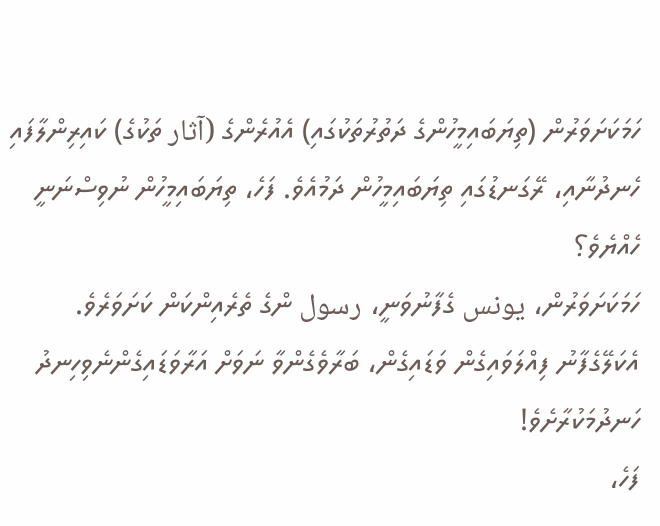ހަމަކަށަވަރުން (ތިޔަބައިމީހުންގެ ދަތުރުތަކުގައި) އެއުރެންގެ (آثار ތަކުގެ) ކައިރިންލާފައި ހެނދުނާއި، ރޭގަނޑުގައި ތިޔަބައިމީހުން ދަމުއެވެ. ފަހެ، ތިޔަބައިމީހުން ނުވިސްނަނީ ހެއްޔެވެ؟
ހަމަކަށަވަރުން، يونس ގެފާނުވަނީ، رسول ންގެ ތެރެއިންކަން ކަށަވަރެވެ.
އެކަލޭގެފާނު ފިއްލަވައިގެން ވަޑައިގެން، ބަރާވެގެންވާ ނަވަށް އަރާވަޑައިގެންނެވިހިނދު ހަނދުމަކުރާށެވެ!
ފަހެ،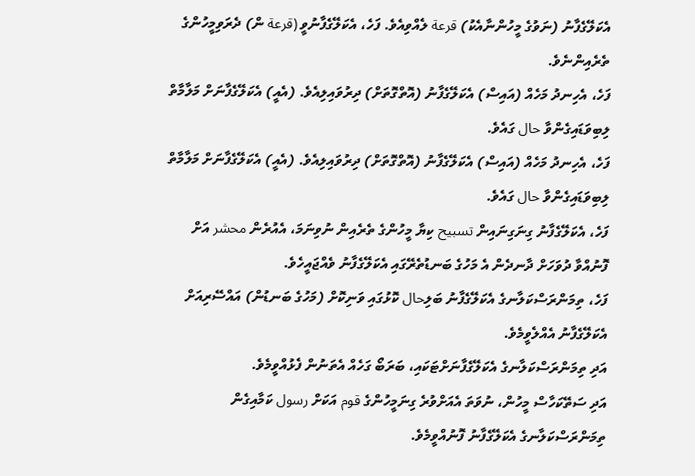އެކަލޭގެފާނު (ނަވުގެ މީހުންނާއެކު) قرعة ލެއްވިއެވެ. ފަހެ، އެކަލޭގެފާނުވީ (قرعة ން) ދެރަވިމީހުންގެ ތެރެއިންނެވެ.
ފަހެ، އެހިނދު މަހެއް (އައިސް) އެކަލޭގެފާނު (އޮތްގޮތަށް) ދިރުވައިލިއެވެ. (އެއީ) އެކަލޭގެފާނަށް މަލާމާތް ލިބިވަޑައިގެންވާ حال ގައެވެ.
ފަހެ، އެހިނދު މަހެއް (އައިސް) އެކަލޭގެފާނު (އޮތްގޮތަށް) ދިރުވައިލިއެވެ. (އެއީ) އެކަލޭގެފާނަށް މަލާމާތް ލިބިވަޑައިގެންވާ حال ގައެވެ.
ފަހެ، އެކަލޭގެފާނު ގިނަގިނައިން تسبيح ކިޔާ މީހުންގެ ތެރެއިން ނުވިނަމަ، އެއުރެން محشر އަށް ފޮނުއްވާ ދުވަހަށް ދާނދެން އެ މަހުގެ ބަނޑުތެރޭގައި އެކަލޭގެފާނު ވެއްޖައީހެވެ.
ފަހެ، ތިމަންރަސްކަލާނގެ އެކަލޭގެފާނު ބަލިحال ކޮޅުގައި ވަނިކޮށް (މަހުގެ ބަނޑުން) އައްސޭރިއަށް އެކަލޭގެފާނު އެއްލެވީމެވެ.
އަދި ތިމަންރަސްކަލާނގެ އެކަލޭގެފާނަށްޓަކައި، ބަރަބޯ ގަހެއް އެތަނުން ފެޅުއްވީމެވެ.
އަދި ސަތޭކަހާސް މީހުން، ނުވަތަ އެއަށްވުރެ ގިނަމީހުންގެ قوم އަކަށް رسول ކަމާއިގެން ތިމަންރަސްކަލާނގެ އެކަލޭގެފާނު ފޮނުއްވީމެވެ.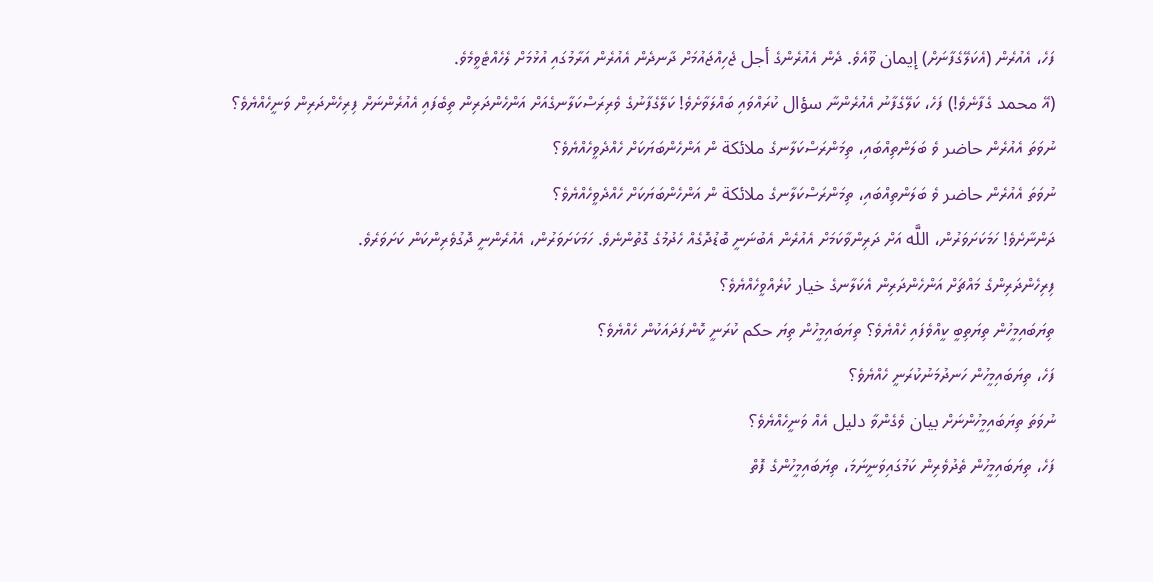ފަހެ، އެއުރެން (އެކަލޭގެފާނަށް) إيمان ވޫއެވެ. ދެން އެއުރެންގެ أجل ޖެހިއްޖައުމަށް ދާނދެން އެއުރެން އަރާމުގައި އުޅުމަށް ލެހެއްޓެވީމެވެ.
(އޭ محمد ގެފާނެވެ!) ފަހެ، ކަލޭގެފާނު އެއުރެންނާ سؤال ކުރައްވައި ބައްލަވާށެވެ! ކަލޭގެފާނުގެ ވެރިރަސްކަލާނގެއަށް އަންހެންދަރިން ތިބެފައި އެއުރެންނަށް ފިރިހެންދަރިން ވަނީހެއްޔެވެ؟
ނުވަތަ އެއުރެން حاضر ވެ ބަލަންތިއްބައި، ތިމަންރަސްކަލާނގެ ملائكة ން އަންހެންބަޔަކަށް ހެއްދެވީހެއްޔެވެ؟
ނުވަތަ އެއުރެން حاضر ވެ ބަލަންތިއްބައި، ތިމަންރަސްކަލާނގެ ملائكة ން އަންހެންބަޔަކަށް ހެއްދެވީހެއްޔެވެ؟
ދަންނާށެވެ! ހަމަކަށަވަރުން، اللَّه އަށް ދަރިންވާކަމަށް އެއުރެން އެބުނަނީ ބޮޑުދޮގެއް ހެދުމުގެ ގޮތުންނެވެ. ހަމަކަށަވަރުން، އެއުރެންނީ ދޮގުވެރިންކަން ކަށަވަރެވެ.
ފިރިހެންދަރިންގެ މައްޗަށް އަންހެންދަރިން އެކަލާނގެ خيار ކުރެއްވީހެއްޔެވެ؟
ތިޔަބައިމީހުން ތިޔަތިބީ ކީއްވެފައި ހެއްޔެވެ؟ ތިޔަބައިމީހުން ތިޔަ حكم ކުރަނީ ކޮންފަދައަކުން ހެއްޔެވެ؟
ފަހެ، ތިޔަބައިމީހުން ހަނދުމަނުކުރަނީ ހެއްޔެވެ؟
ނުވަތަ ތިޔަބައިމީހުންނަށް بيان ވެގެންވާ دليل އެއް ވަނީހެއްޔެވެ؟
ފަހެ، ތިޔަބައިމީހުން ތެދުވެރިން ކަމުގައިވަނީނަމަ، ތިޔަބައިމީހުންގެ ފޮތް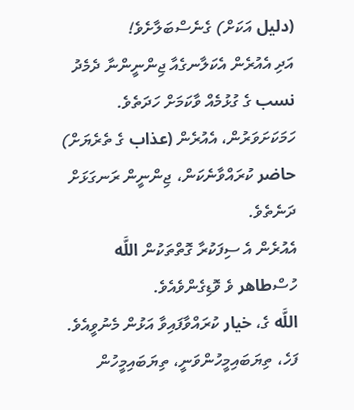(دليل އަކަށް) ގެނެސްބަލާށެވެ!
އަދި އެއުރެން އެކަލާނގެއާ ޖިންނީންނާ ދެމެދު نسب ގެ ގުޅުމެއް ވާކަމަށް ހަދަތެވެ. ހަމަކަށަވަރުން، އެއުރެން (عذاب ގެ ތެރެޔަށް) حاضر ކުރައްވާނެކަން، ޖިންނީން ރަނގަޅަށް ދަނެތެވެ.
އެއުރެން އެ ސިފަކުރާ ގޮތްތަކުން اللَّه ހުސްطاهر ވެ ވޮޑިގެންވެއެވެ.
اللَّه ގެ، خيار ކުރައްވާފައިވާ އަޅުން މެނުވީއެވެ.
ފަހެ، ތިޔަބައިމީހުންވަނީ، ތިޔަބައިމީހުން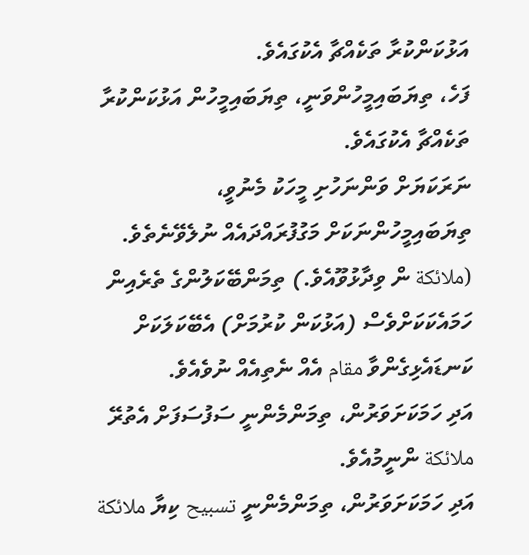އަޅުކަންކުރާ ތަކެއްޗާ އެކުގައެވެ.
ފަހެ، ތިޔަބައިމީހުންވަނީ، ތިޔަބައިމީހުން އަޅުކަންކުރާ ތަކެއްޗާ އެކުގައެވެ.
ނަރަކަޔަށް ވަންނަހުށި މީހަކު މެނުވީ، ތިޔަބައިމީހުންނަކަށް މަގުފުރައްދައެއް ނުލެވޭނެތެވެ.
(ملائكة ން ވިދާޅުވޫއެވެ.) ތިމަންބޭކަލުންގެ ތެރެއިން ހަމައެކަކަށްވެސް (އަޅުކަން ކުރުމަށް) އެބޭކަލަކަށް ކަނޑައެޅިގެންވާ مقام އެއް ނެތިއެއް ނުވެއެވެ.
އަދި ހަމަކަށަވަރުން، ތިމަންމެންނީ ސަފުސަފަށް އެތުރޭ ملائكة ންނީމުއެވެ.
އަދި ހަމަކަށަވަރުން، ތިމަންމެންނީ تسبيح ކިޔާ ملائكة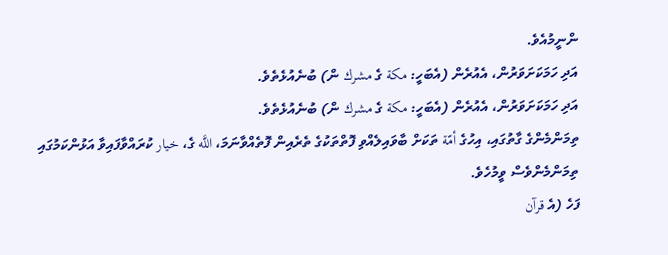ންނީމުއެވެ.
އަދި ހަމަކަށަވަރުން، އެއުރެން (އެބަހީ: مكة ގެ مشرك ން) ބުނެއުޅެތެވެ.
އަދި ހަމަކަށަވަރުން، އެއުރެން (އެބަހީ: مكة ގެ مشرك ން) ބުނެއުޅެތެވެ.
ތިމަންމެންގެ ގާތުގައި، އިހުގެ أمّة ތަކަށް ބާވައިލެއްވި ފޮތްތަކުގެ ތެރެއިން ފޮތެއްވާނަމަ، اللَّه ގެ، خيار ކުރައްވާފައިވާ އަޅުންކަމުގައި ތިމަންމެންވެސް ވީމުހެވެ.
ފަހެ (އެ قرآن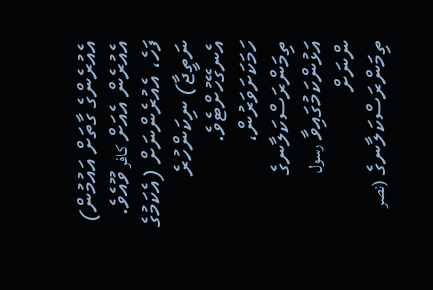އެއުރެންގެ ގާތަށް އައުމުން) އެއުރެން އެއަށް كافر ވޫއެވެ. ފަހެ، އެއުރެންނަށް (އެކަމުގެ ނަތީޖާ) ނިކަންހުރެ އެނގޭހުށްޓެވެ.
ހަމަކަށަވަރުން، ތިމަންރަސްކަލާނގެ އަޅުންކަމުގައިވާ رسول ންނަށް ތިމަންރަސްކަލާނގެ (نصر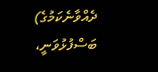ދެއްވާނެކަމުގެ) ބަސްފުޅުވަނީ،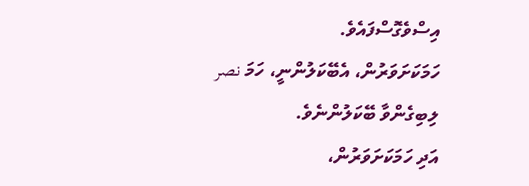އިސްވެގޮސްފައެވެ.
ހަމަކަށަވަރުން، އެބޭކަލުންނީ، ހަމަ نصر ލިބިގެންވާ ބޭކަލުންނެވެ.
އަދި ހަމަކަށަވަރުން،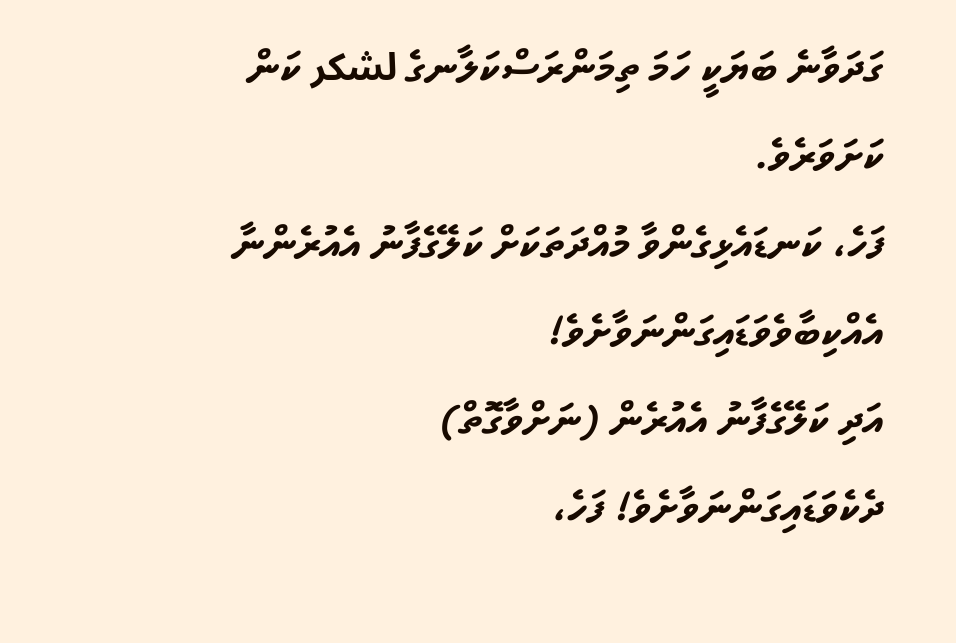ގަދަވާނެ ބަޔަކީ ހަމަ ތިމަންރަސްކަލާނގެ لشكر ކަން ކަށަވަރެވެ.
ފަހެ، ކަނޑައެޅިގެންވާ މުއްދަތަކަށް ކަލޭގެފާނު އެއުރެންނާ އެއްކިބާވެވަޑައިގަންނަވާށެވެ!
އަދި ކަލޭގެފާނު އެއުރެން (ނަށްވާގޮތް) ދެކެވަޑައިގަންނަވާށެވެ! ފަހެ،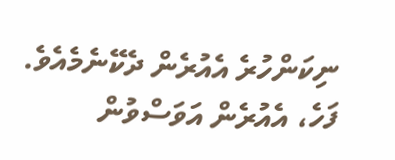ނިކަންހުރެ އެއުރެން ދެކޭނެމެއެވެ.
ފަހެ، އެއުރެން އަވަސްވުން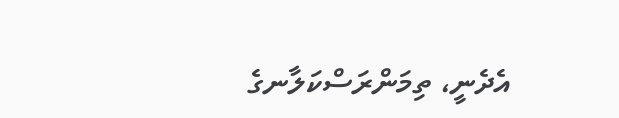އެދެނީ، ތިމަންރަސްކަލާނގެ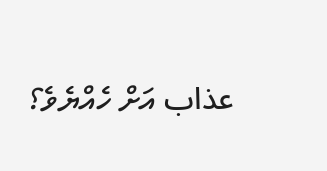عذاب އަށް ހެއްޔެވެ؟